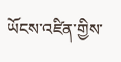ཡོངས་འཛིན་གྱིས་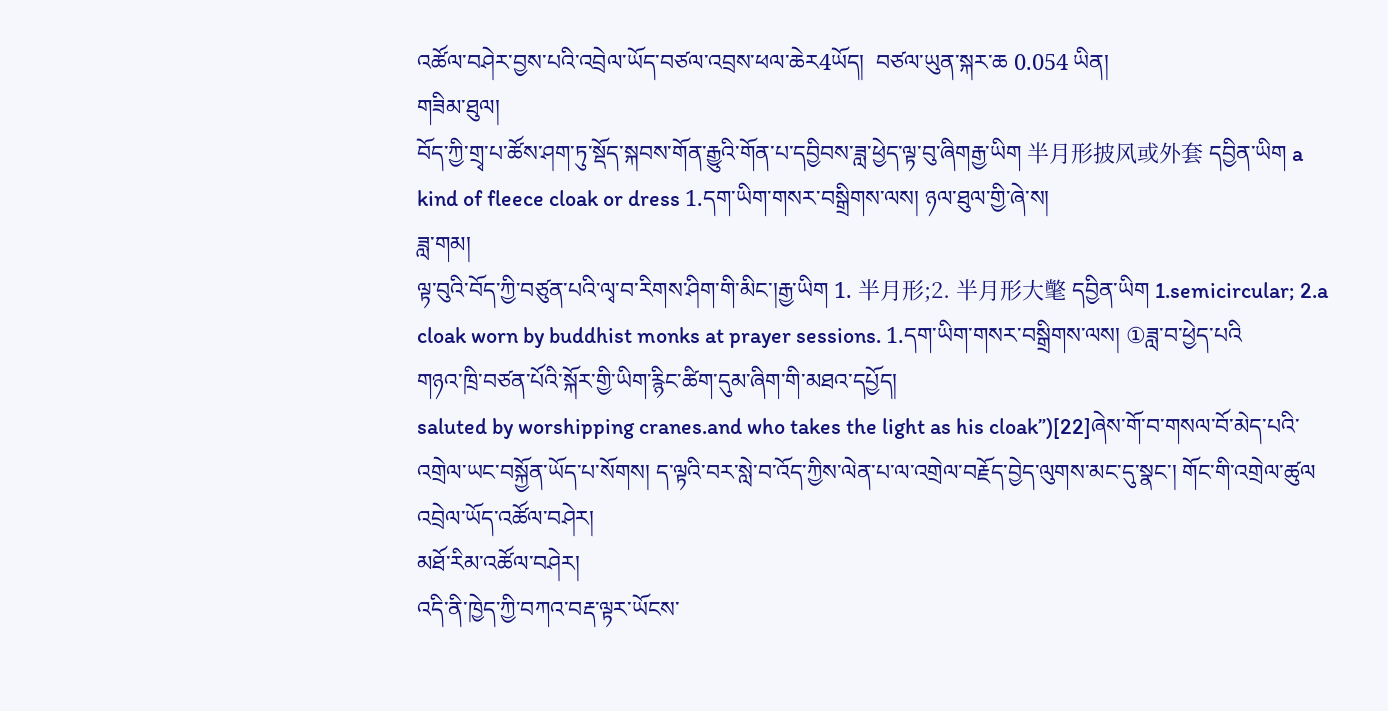འཚོལ་བཤེར་བྱས་པའི་འབྲེལ་ཡོད་བཙལ་འབྲས་ཕལ་ཆེར4ཡོད།  བཙལ་ཡུན་སྐར་ཆ 0.054 ཡིན།
གཟིམ་ཐུལ།
བོད་ཀྱི་གྲྭ་པ་ཚོས་ཤག་ཏུ་སྡོད་སྐབས་གོན་རྒྱུའི་གོན་པ་དབྱིབས་ཟླ་ཕྱེད་ལྟ་བུ་ཞིགརྒྱ་ཡིག 半月形披风或外套 དབྱིན་ཡིག a kind of fleece cloak or dress 1.དག་ཡིག་གསར་བསྒྲིགས་ལས། ཉལ་ཐུལ་གྱི་ཞེ་ས།
ཟླ་གམ།
ལྟ་བུའི་བོད་ཀྱི་བཙུན་པའི་ལྭ་བ་རིགས་ཤིག་གི་མིང་།རྒྱ་ཡིག 1. 半月形;2. 半月形大氅 དབྱིན་ཡིག 1.semicircular; 2.a cloak worn by buddhist monks at prayer sessions. 1.དག་ཡིག་གསར་བསྒྲིགས་ལས། ①ཟླ་བ་ཕྱེད་པའི
གཉའ་ཁྲི་བཙན་པོའི་སྐོར་གྱི་ཡིག་རྙིང་ཚིག་དུམ་ཞིག་གི་མཐའ་དཔྱོད།
saluted by worshipping cranes.and who takes the light as his cloak”)[22]ཞེས་གོ་བ་གསལ་བོ་མེད་པའི་འགྲེལ་ཡང་བསྐྱོན་ཡོད་པ་སོགས། ད་ལྟའི་བར་སླེ་བ་འོད་ཀྱིས་ལེན་པ་ལ་འགྲེལ་བརྗོད་བྱེད་ལུགས་མང་དུ་སྣང་། གོང་གི་འགྲེལ་ཚུལ
འབྲེལ་ཡོད་འཚོལ་བཤེར།
མཐོ་རིམ་འཚོལ་བཤེར།
འདི་ནི་ཁྱེད་ཀྱི་བཀའ་བརྡ་ལྟར་ཡོངས་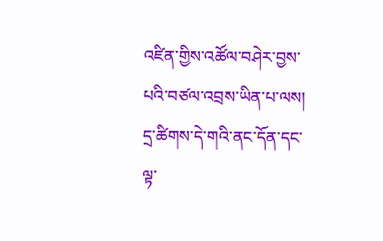འཛིན་གྱིས་འཚོལ་བཤེར་བྱས་པའི་བཙལ་འབྲས་ཡིན་པ་ལས། དྲ་ཚིགས་དེ་གའི་ནང་དོན་དང་ལྟ་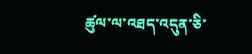ཚུལ་ལ་འཐད་འདུན་ཅི་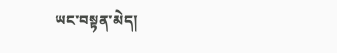ཡང་བསྟན་མེད།